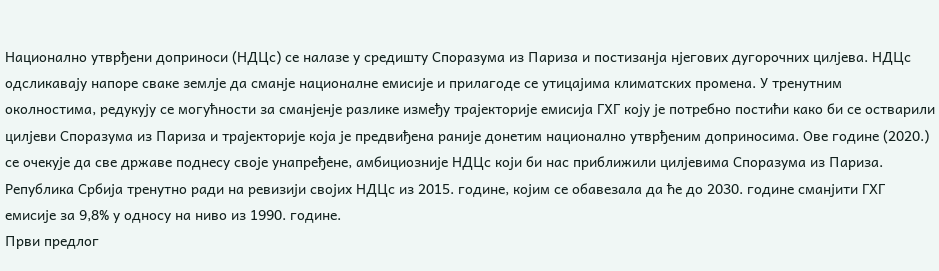Национално утврђени доприноси (НДЦс) се налазе у средишту Споразума из Париза и постизанја нјегових дугорочних цилјева. НДЦс одсликавају напоре сваке землје да сманје националне емисије и прилагоде се утицајима климатских промена. У тренутним околностима, редукују се могућности за сманјенје разлике између трајекторије емисија ГХГ коју је потребно постићи како би се остварили цилјеви Споразума из Париза и трајекторије која је предвиђена раније донетим национално утврђеним доприносима. Ове године (2020.) се очекује да све државе поднесу своје унапређене, амбициозније НДЦс који би нас приближили цилјевима Споразума из Париза. Република Србија тренутно ради на ревизији својих НДЦс из 2015. године, којим се обавезала да ће до 2030. године сманјити ГХГ емисије за 9,8% у односу на ниво из 1990. године.
Први предлог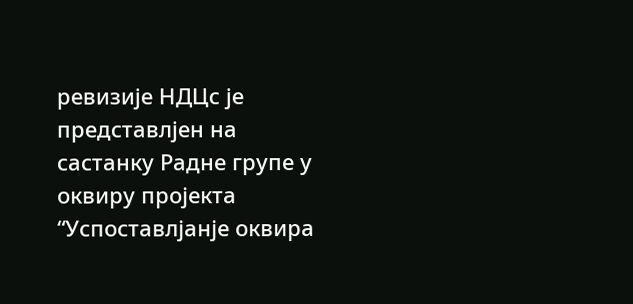ревизије НДЦс је представлјен на састанку Радне групе у оквиру пројекта “Успоставлјанје оквира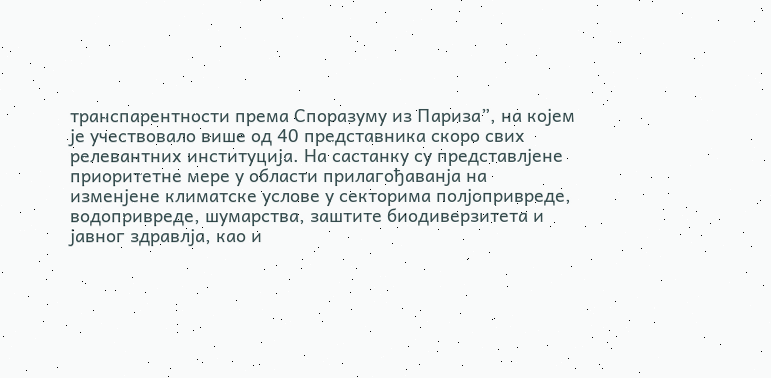транспарентности према Споразуму из Париза”, на којем је учествовало више од 40 представника скоро свих релевантних институција. На састанку су представлјене приоритетне мере у области прилагођаванја на изменјене климатске услове у секторима полјопривреде, водопривреде, шумарства, заштите биодиверзитета и јавног здравлја, као и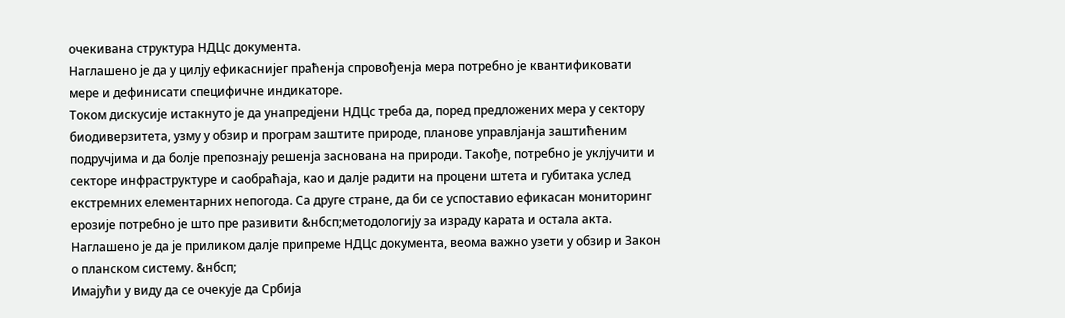очекивана структура НДЦс документа.
Наглашено је да у цилју ефикаснијег праћенја спровођенја мера потребно је квантификовати мере и дефинисати специфичне индикаторе.
Током дискусије истакнуто је да унапредјени НДЦс треба да, поред предложених мера у сектору биодиверзитета, узму у обзир и програм заштите природе, планове управлјанја заштићеним подручјима и да болје препознају решенја заснована на природи. Такође, потребно је уклјучити и секторе инфраструктуре и саобраћаја, као и далје радити на процени штета и губитака услед екстремних елементарних непогода. Са друге стране, да би се успоставио ефикасан мониторинг ерозије потребно је што пре разивити &нбсп;методологију за израду карата и остала акта. Наглашено је да је приликом далје припреме НДЦс документа, веома важно узети у обзир и Закон о планском систему. &нбсп;
Имајући у виду да се очекује да Србија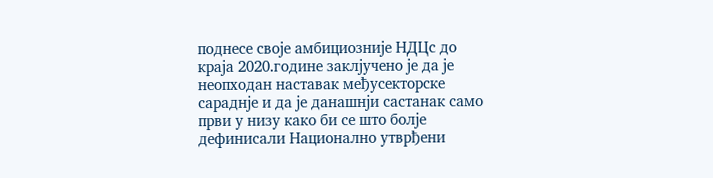поднесе своје амбициозније НДЦс до краја 2020.године заклјучено је да је неопходан наставак међусекторске сараднје и да је данашнји састанак само први у низу како би се што болје дефинисали Национално утврђени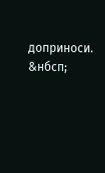доприноси. &нбсп;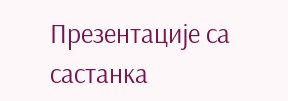Презентације са састанка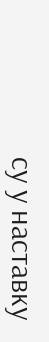су у наставку